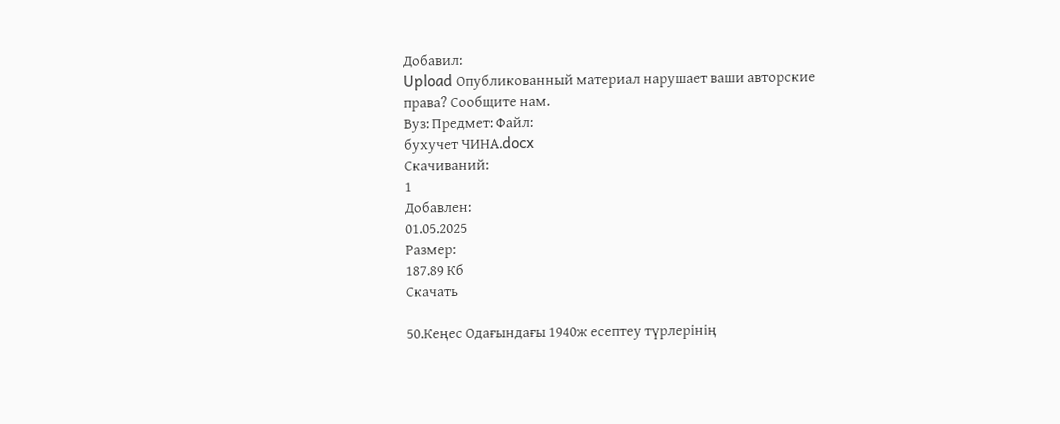Добавил:
Upload Опубликованный материал нарушает ваши авторские права? Сообщите нам.
Вуз: Предмет: Файл:
бухучет ЧИНА.docx
Скачиваний:
1
Добавлен:
01.05.2025
Размер:
187.89 Кб
Скачать

50.Кеңес Одағындағы 1940ж есептеу түрлерінің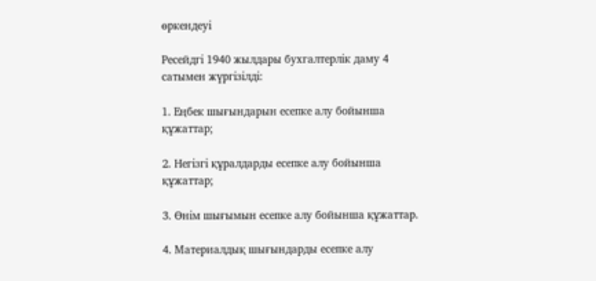өркендеуі

Ресейдгі 1940 жылдары бухгалтерлік даму 4 сатымен жүргізілді:

1. Еңбек шығындарын есепке алу бойынша құжаттар;

2. Негізгі құралдарды есепке алу бойынша құжаттар;

3. Өнім шығымын есепке алу бойынша құжаттар.

4. Материалдық шығындарды есепке алу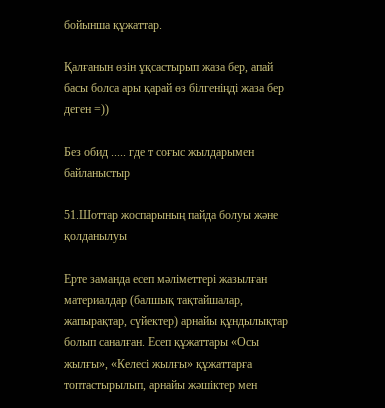бойынша құжаттар.

Қалғанын өзін ұқсастырып жаза бер, апай басы болса ары қарай өз білгеніңді жаза бер деген =))

Без обид ..... где т соғыс жылдарымен байланыстыр

51.Шоттар жоспарының пайда болуы және қолданылуы

Ерте заманда есеп мәліметтері жазылған материалдар (балшық тақтайшалар, жапырақтар, сүйектер) арнайы құндылықтар болып саналған. Есеп құжаттары «Осы жылғы», «Келесі жылғы» құжаттарға топтастырылып, арнайы жәшіктер мен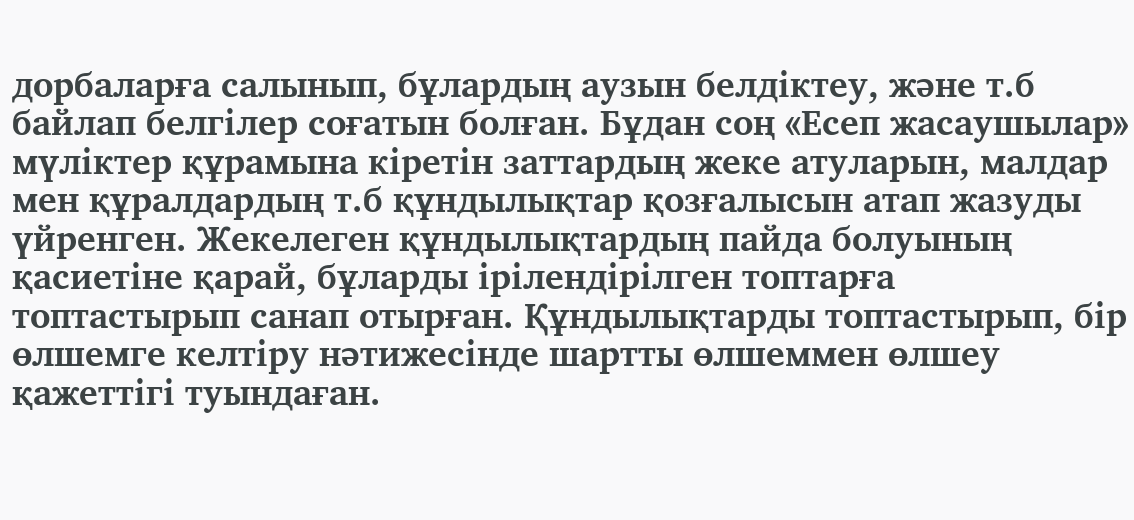дорбаларға салынып, бұлардың аузын белдіктеу, және т.б байлап белгілер соғатын болған. Бұдан соң «Есеп жасаушылар» мүліктер құрамына кіретін заттардың жеке атуларын, малдар мен құралдардың т.б құндылықтар қозғалысын атап жазуды үйренген. Жекелеген құндылықтардың пайда болуының қасиетіне қарай, бұларды ірілендірілген топтарға топтастырып санап отырған. Құндылықтарды топтастырып, бір өлшемге келтіру нәтижесінде шартты өлшеммен өлшеу қажеттігі туындаған.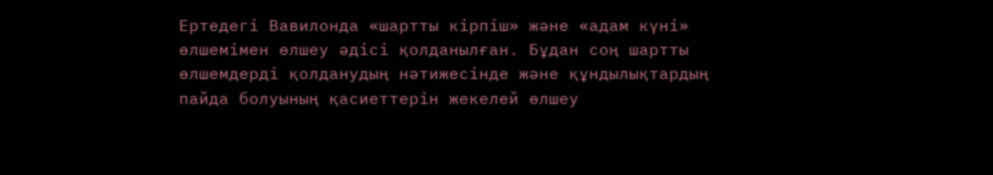Ертедегі Вавилонда «шартты кірпіш» және «адам күні» өлшемімен өлшеу әдісі қолданылған. Бұдан соң шартты өлшемдерді қолданудың нәтижесінде және құндылықтардың пайда болуының қасиеттерін жекелей өлшеу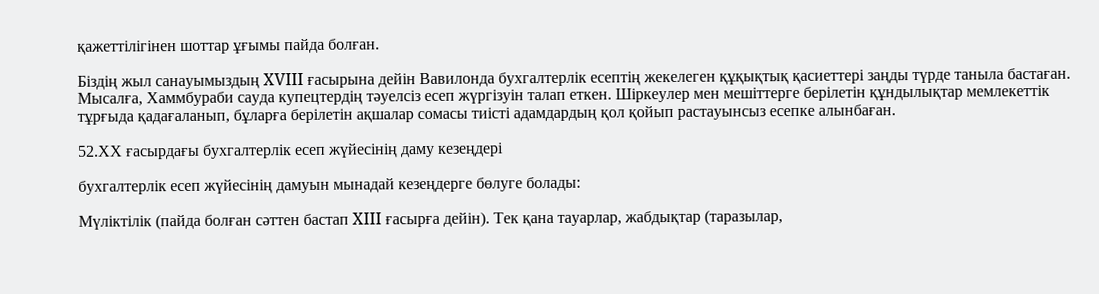қажеттілігінен шоттар ұғымы пайда болған.

Біздің жыл санауымыздың XVIII ғасырына дейін Вавилонда бухгалтерлік есептің жекелеген құқықтық қасиеттері заңды түрде таныла бастаған. Мысалға, Хаммбураби сауда купецтердің тәуелсіз есеп жүргізуін талап еткен. Шіркеулер мен мешіттерге берілетін құндылықтар мемлекеттік тұрғыда қадағаланып, бұларға берілетін ақшалар сомасы тиісті адамдардың қол қойып растауынсыз есепке алынбаған.

52.ХХ ғасырдағы бухгалтерлік есеп жүйесінің даму кезеңдері

бухгалтерлік есеп жүйесінің дамуын мынадай кезеңдерге бөлуге болады:

Мүліктілік (пайда болған сәттен бастап XIII ғасырға дейін). Тек қана тауарлар, жабдықтар (таразылар,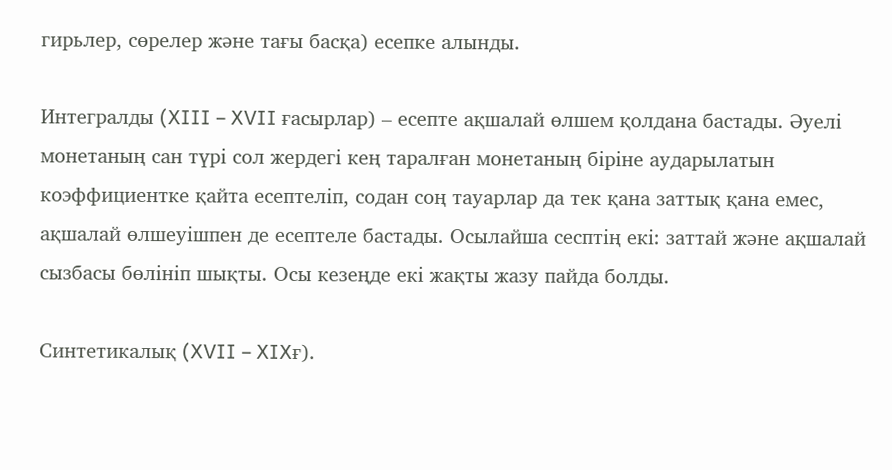гирьлер, сөрелер және тағы басқа) есепке алынды.

Интегралды (XIII – XVII ғасырлар) – есепте ақшалай өлшем қолдана бастады. Әуелі монетаның сан түрі сол жердегі кең таралған монетаның біріне аударылатын коэффициентке қайта есептеліп, содан соң тауарлар да тек қана заттық қана емес, ақшалай өлшеуішпен де есептеле бастады. Осылайша сесптің екі: заттай және ақшалай сызбасы бөлініп шықты. Осы кезеңде екі жақты жазу пайда болды.

Синтетикалық (XVII – XIXғ).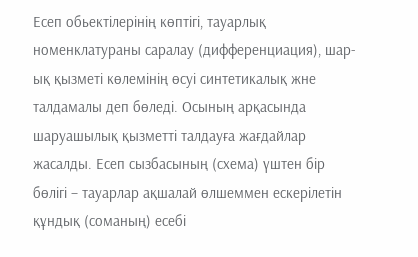Есеп обьектілерінің көптігі, тауарлық номенклатураны саралау (дифференциация), шар-ық қызметі көлемінің өсуі синтетикалық жне талдамалы деп бөледі. Осының арқасында шаруашылық қызметті талдауға жағдайлар жасалды. Есеп сызбасының (схема) үштен бір бөлігі – тауарлар ақшалай өлшеммен ескерілетін құндық (соманың) есебі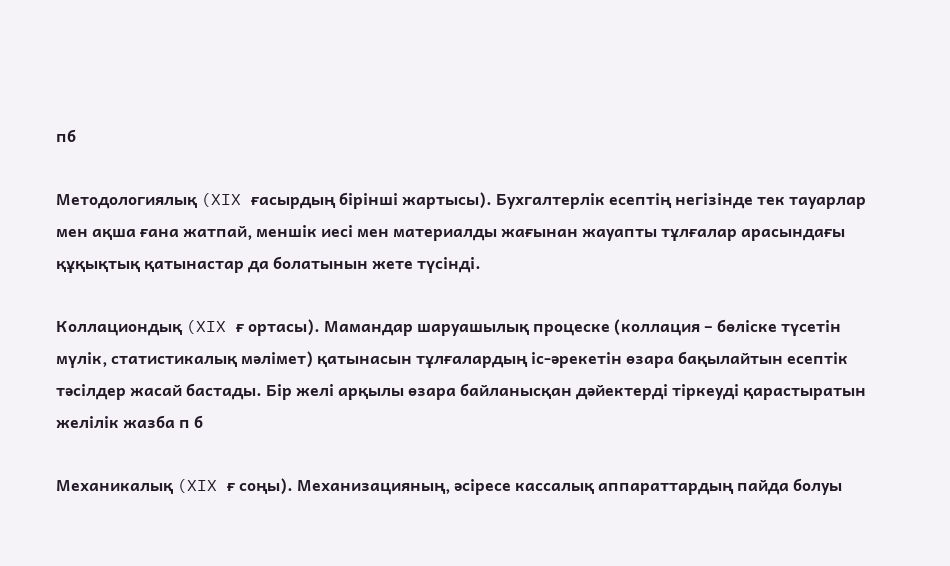пб

Методологиялық (XIX ғасырдың бірінші жартысы). Бухгалтерлік есептің негізінде тек тауарлар мен ақша ғана жатпай, меншік иесі мен материалды жағынан жауапты тұлғалар арасындағы құқықтық қатынастар да болатынын жете түсінді.

Коллациондық (XIX ғ ортасы). Мамандар шаруашылық процеске (коллация – бөліске түсетін мүлік, статистикалық мәлімет) қатынасын тұлғалардың іс-әрекетін өзара бақылайтын есептік тәсілдер жасай бастады. Бір желі арқылы өзара байланысқан дәйектерді тіркеуді қарастыратын желілік жазба п б

Механикалық (XIX ғ соңы). Механизацияның, әсіресе кассалық аппараттардың пайда болуы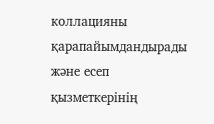коллацияны қарапайымдандырады және есеп қызметкерінің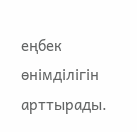еңбек өнімділігін арттырады.